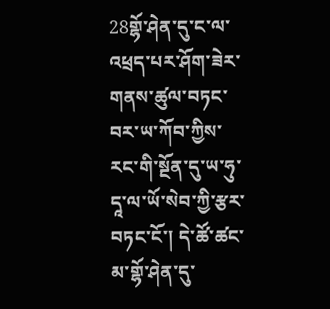28གྷོ་ཤེན་དུ་ང་ལ་འཕྲད་པར་ཤོག་ཟེར་གནས་ཚུལ་བཏང་བར་ཡ་ཀོབ་ཀྱིས་རང་གི་སྔོན་དུ་ཡ་ཧུ་དཱ་ལ་ཡོ་སེབ་ཀྱི་རྩར་བཏང་ངོ་། དེ་ཚོ་ཚང་མ་གྷོ་ཤེན་དུ་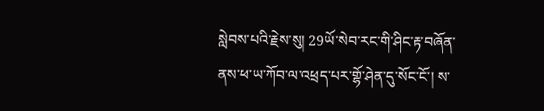སླེབས་པའི་རྗེས་སུ། 29ཡོ་སེབ་རང་གི་ཤིང་རྟ་བཞོན་ནས་ཕ་ཡ་ཀོབ་ལ་འཕྲད་པར་གྷོ་ཤེན་དུ་སོང་ངོ་། ས་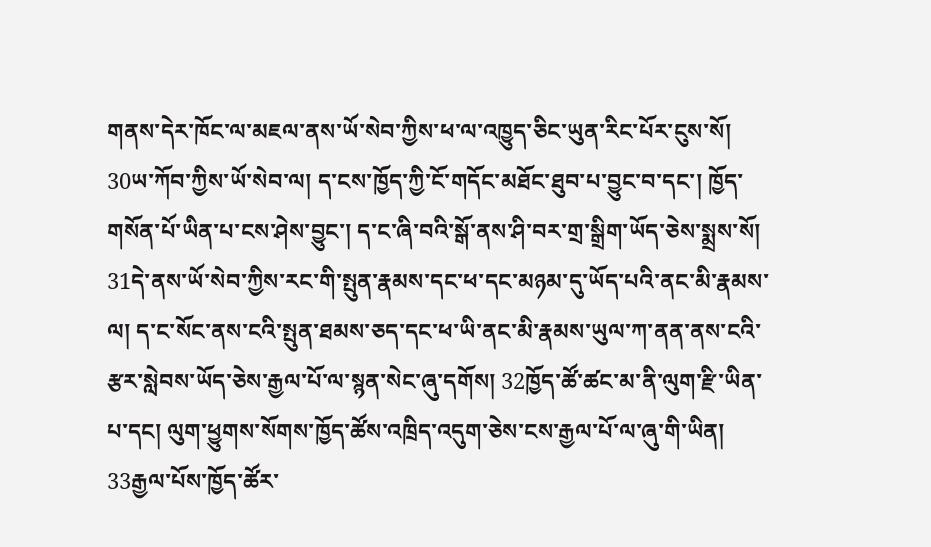གནས་དེར་ཁོང་ལ་མཇལ་ནས་ཡོ་སེབ་ཀྱིས་ཕ་ལ་འཁྱུད་ཅིང་ཡུན་རིང་པོར་ངུས་སོ། 30ཡ་ཀོབ་ཀྱིས་ཡོ་སེབ་ལ། ད་ངས་ཁྱོད་ཀྱི་ངོ་གདོང་མཐོང་ཐུབ་པ་བྱུང་བ་དང་། ཁྱོད་གསོན་པོ་ཡིན་པ་ངས་ཤེས་བྱུང་། ད་ང་ཞི་བའི་སྒོ་ནས་ཤི་བར་གྲ་སྒྲིག་ཡོད་ཅེས་སྨྲས་སོ། 31དེ་ནས་ཡོ་སེབ་ཀྱིས་རང་གི་སྤུན་རྣམས་དང་ཕ་དང་མཉམ་དུ་ཡོད་པའི་ནང་མི་རྣམས་ལ། ད་ང་སོང་ནས་ངའི་སྤུན་ཐམས་ཅད་དང་ཕ་ཡི་ནང་མི་རྣམས་ཡུལ་ཀ་ནན་ནས་ངའི་རྩར་སླེབས་ཡོད་ཅེས་རྒྱལ་པོ་ལ་སྙན་སེང་ཞུ་དགོས། 32ཁྱོད་ཚོ་ཚང་མ་ནི་ལུག་རྫི་ཡིན་པ་དང། ལུག་ཕྱུགས་སོགས་ཁྱོད་ཚོས་འཁྲིད་འདུག་ཅེས་ངས་རྒྱལ་པོ་ལ་ཞུ་གི་ཡིན། 33རྒྱལ་པོས་ཁྱོད་ཚོར་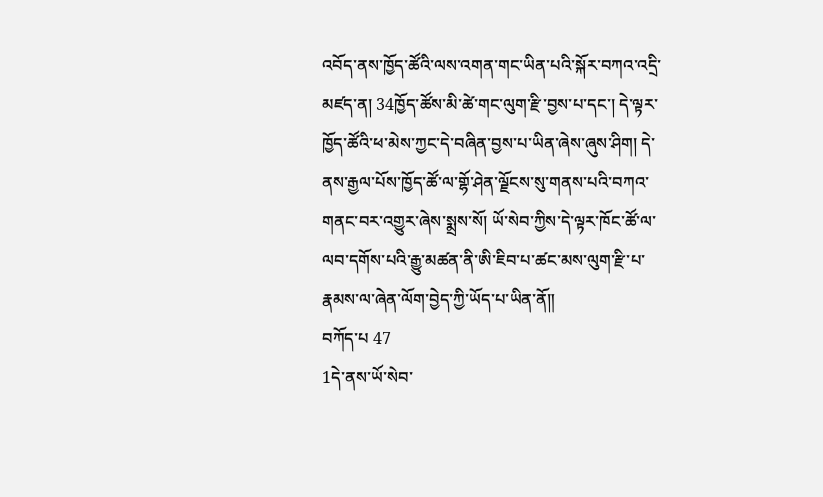འབོད་ནས་ཁྱོད་ཚོའི་ལས་འགན་གང་ཡིན་པའི་སྐོར་བཀའ་འདྲི་མཛད་ན། 34ཁྱོད་ཚོས་མི་ཚེ་གང་ལུག་རྫི་བྱས་པ་དང་། དེ་ལྟར་ཁྱོད་ཚོའི་ཕ་མེས་ཀྱང་དེ་བཞིན་བྱས་པ་ཡིན་ཞེས་ཞུས་ཤིག། དེ་ནས་རྒྱལ་པོས་ཁྱོད་ཚོ་ལ་གྷོ་ཤེན་ལྗོངས་སུ་གནས་པའི་བཀའ་གནང་བར་འགྱུར་ཞེས་སྨྲས་སོ། ཡོ་སེབ་ཀྱིས་དེ་ལྟར་ཁོང་ཚོ་ལ་ལབ་དགོས་པའི་རྒྱུ་མཚན་ནི་ཨི་ཇིབ་པ་ཚང་མས་ལུག་རྫི་པ་རྣམས་ལ་ཞེན་ལོག་བྱེད་ཀྱི་ཡོད་པ་ཡིན་ནོ༎
བཀོད་པ 47
1དེ་ནས་ཡོ་སེབ་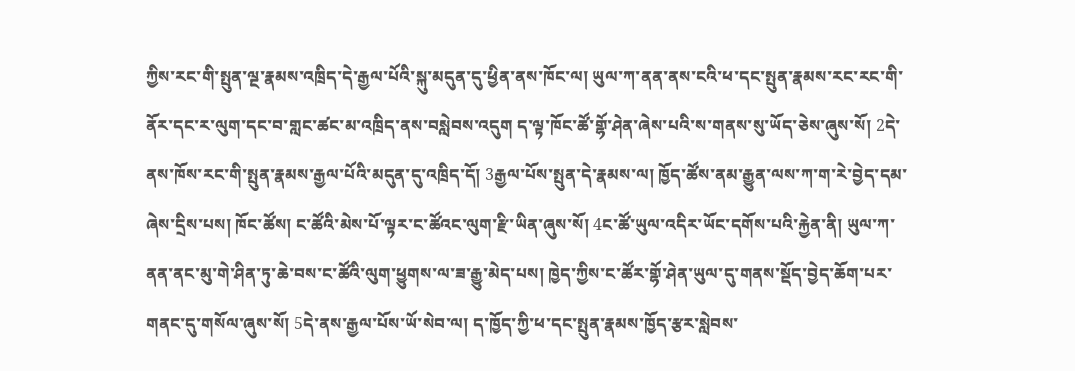ཀྱིས་རང་གི་སྤུན་ལྔ་རྣམས་འཁྲིད་དེ་རྒྱལ་པོའི་སྐུ་མདུན་དུ་ཕྱིན་ནས་ཁོང་ལ། ཡུལ་ཀ་ནན་ནས་ངའི་ཕ་དང་སྤུན་རྣམས་རང་རང་གི་ནོར་དང་ར་ལུག་དང་བ་གླང་ཚང་མ་འཁྲིད་ནས་བསླེབས་འདུག ད་ལྟ་ཁོང་ཚོ་གྷོ་ཤེན་ཞེས་པའི་ས་གནས་སུ་ཡོད་ཅེས་ཞུས་སོ། 2དེ་ནས་ཁོས་རང་གི་སྤུན་རྣམས་རྒྱལ་པོའི་མདུན་དུ་འཁྲིད་དོ། 3རྒྱལ་པོས་སྤུན་དེ་རྣམས་ལ། ཁྱོད་ཚོས་ནམ་རྒྱུན་ལས་ཀ་ག་རེ་བྱེད་དམ་ཞེས་དྲིས་པས། ཁོང་ཚོས། ང་ཚོའི་མེས་པོ་ལྟར་ང་ཚོའང་ལུག་རྫི་ཡིན་ཞུས་སོ། 4ང་ཚོ་ཡུལ་འདིར་ཡོང་དགོས་པའི་རྐྱེན་ནི། ཡུལ་ཀ་ནན་ནང་མུ་གེ་ཤིན་ཏུ་ཆེ་བས་ང་ཚོའི་ལུག་ཕྱུགས་ལ་ཟ་རྒྱུ་མེད་པས། ཁྱེད་ཀྱིས་ང་ཚོར་གྷོ་ཤེན་ཡུལ་དུ་གནས་སྡོད་བྱེད་ཆོག་པར་གནང་དུ་གསོལ་ཞུས་སོ། 5དེ་ནས་རྒྱལ་པོས་ཡོ་སེབ་ལ། ད་ཁྱོད་ཀྱི་ཕ་དང་སྤུན་རྣམས་ཁྱོད་རྩར་སླེབས་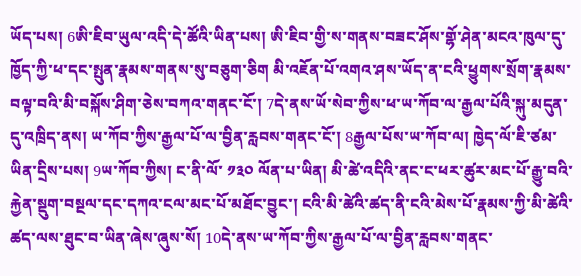ཡོད་པས། 6ཨི་ཇིབ་ཡུལ་འདི་དེ་ཚོའི་ཡིན་པས། ཨི་ཇིབ་གྱི་ས་གནས་བཟང་ཤོས་གྷོ་ཤེན་མངའ་ཁུལ་དུ་ཁྱོད་ཀྱི་ཕ་དང་སྤུན་རྣམས་གནས་སུ་བཅུག་ཅིག མི་འཇོན་པོ་འགའ་ཤས་ཡོད་ན་ངའི་ཕྱུགས་སྲོག་རྣམས་བལྟ་བའི་མི་བསྐོས་ཤིག་ཅེས་བཀའ་གནང་ངོ་། 7དེ་ནས་ཡོ་སེབ་ཀྱིས་ཕ་ཡ་ཀོབ་ལ་རྒྱལ་པོའི་སྐུ་མདུན་དུ་འཁྲིད་ནས། ཡ་ཀོབ་ཀྱིས་རྒྱལ་པོ་ལ་བྱིན་རླབས་གནང་ངོ་། 8རྒྱལ་པོས་ཡ་ཀོབ་ལ། ཁྱེད་ལོ་ཇི་ཙམ་ཡིན་དྲིས་པས། 9ཡ་ཀོབ་ཀྱིས། ང་ནི་ལོ་ ༡༣༠ ལོན་པ་ཡིན། མི་ཚེ་འདིའི་ནང་ང་ཕར་ཚུར་མང་པོ་རྒྱུ་བའི་རྐྱེན་སྡུག་བསྔལ་དང་དཀའ་ངལ་མང་པོ་མཐོང་བྱུང་། ངའི་མི་ཚེའི་ཚད་ནི་ངའི་མེས་པོ་རྣམས་ཀྱི་མི་ཚེའི་ཚད་ལས་ཐུང་བ་ཡིན་ཞེས་ཞུས་སོ། 10དེ་ནས་ཡ་ཀོབ་ཀྱིས་རྒྱལ་པོ་ལ་བྱིན་རླབས་གནང་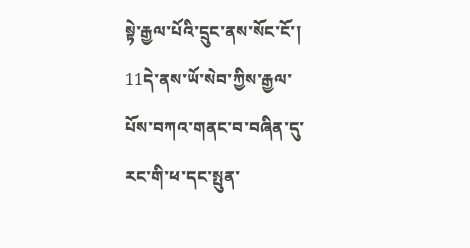སྟེ་རྒྱལ་པོའི་དྲུང་ནས་སོང་ངོ་། 11དེ་ནས་ཡོ་སེབ་ཀྱིས་རྒྱལ་པོས་བཀའ་གནང་བ་བཞིན་དུ་རང་གི་ཕ་དང་སྤུན་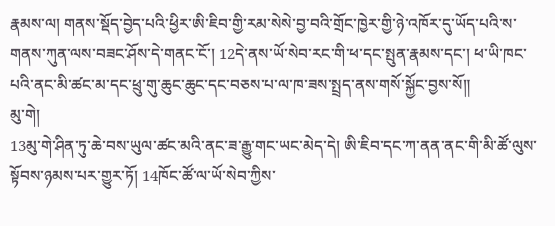རྣམས་ལ། གནས་སྡོད་བྱེད་པའི་ཕྱིར་ཨི་ཇིབ་གྱི་རམ་སེསེ་བྱ་བའི་གྲོང་ཁྱེར་གྱི་ཉེ་འཁོར་དུ་ཡོད་པའི་ས་གནས་ཀུན་ལས་བཟང་ཤོས་དེ་གནང་ངོ་། 12དེ་ནས་ཡོ་སེབ་རང་གི་ཕ་དང་སྤུན་རྣམས་དང་། ཕ་ཡི་ཁང་པའི་ནང་མི་ཚང་མ་དང་ཕྲུ་གུ་ཆུང་ཆུང་དང་བཅས་པ་ལ་ཁ་ཟས་སྤྲད་ནས་གསོ་སྐྱོང་བྱས་སོ༎
མུ་གེ།
13མུ་གེ་ཤིན་ཏུ་ཆེ་བས་ཡུལ་ཚང་མའི་ནང་ཟ་རྒྱུ་གང་ཡང་མེད་དེ། ཨི་ཇིབ་དང་ཀ་ནན་ནང་གི་མི་ཚོ་ལུས་སྟོབས་ཉམས་པར་གྱུར་ཏོ། 14ཁོང་ཚོ་ལ་ཡོ་སེབ་ཀྱིས་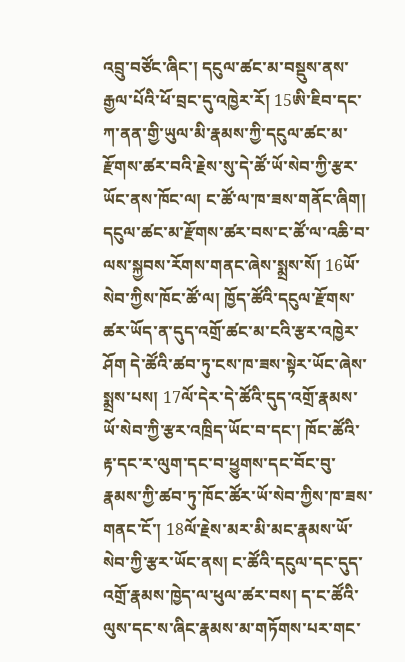འབྲུ་བཙོང་ཞིང་། དངུལ་ཚང་མ་བསྡུས་ནས་རྒྱལ་པོའི་ཕོ་བྲང་དུ་འཁྱེར་རོ། 15ཨི་ཇིབ་དང་ཀ་ནན་གྱི་ཡུལ་མི་རྣམས་ཀྱི་དངུལ་ཚང་མ་རྫོགས་ཚར་བའི་རྗེས་སུ་དེ་ཚོ་ཡོ་སེབ་ཀྱི་རྩར་ཡོང་ནས་ཁོང་ལ། ང་ཚོ་ལ་ཁ་ཟས་གནོང་ཞིག། དངུལ་ཚང་མ་རྫོགས་ཚར་བས་ང་ཚོ་ལ་འཆི་བ་ལས་སྐྱབས་རོགས་གནང་ཞེས་སྨྲས་སོ། 16ཡོ་སེབ་ཀྱིས་ཁོང་ཚོ་ལ། ཁྱོད་ཚོའི་དངུལ་རྫོགས་ཚར་ཡོད་ན་དུད་འགྲོ་ཚང་མ་ངའི་རྩར་འཁྱེར་ཤོག དེ་ཚོའི་ཚབ་ཏུ་ངས་ཁ་ཟས་སྟེར་ཡོང་ཞེས་སྨྲས་པས། 17ལོ་དེར་དེ་ཚོའི་དུད་འགྲོ་རྣམས་ཡོ་སེབ་ཀྱི་རྩར་འཁྲིད་ཡོང་བ་དང་། ཁོང་ཚོའི་རྟ་དང་ར་ལུག་དང་བ་ཕྱུགས་དང་བོང་བུ་རྣམས་ཀྱི་ཚབ་ཏུ་ཁོང་ཚོར་ཡོ་སེབ་ཀྱིས་ཁ་ཟས་གནང་ངོ་། 18ལོ་རྗེས་མར་མི་མང་རྣམས་ཡོ་སེབ་ཀྱི་རྩར་ཡོང་ནས། ང་ཚོའི་དངུལ་དང་དུད་འགྲོ་རྣམས་ཁྱེད་ལ་ཕུལ་ཚར་བས། ད་ང་ཚོའི་ལུས་དང་ས་ཞིང་རྣམས་མ་གཏོགས་པར་གང་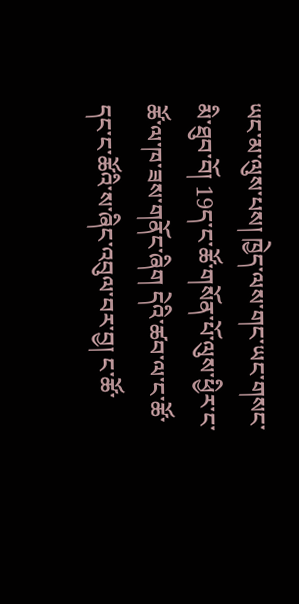ཡང་མ་ལུས་པས། ཁྱེད་ལས་གང་ཡང་གསང་མི་ཐུབ་བོ། 19ད་ང་ཚོ་གསོན་པོ་ལུས་ཕྱིར་ང་ཚོ་ལ་ཁ་ཟས་གནོང་ཞིག དེའི་ཚབ་ལ་ང་ཚོ་དང་ང་ཚོའི་ས་ཞིང་འབུལ་བར་བྱ། ང་ཚོ་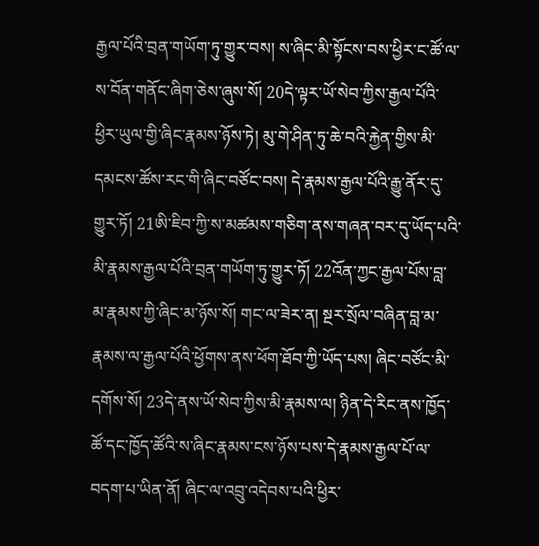རྒྱལ་པོའི་བྲན་གཡོག་ཏུ་གྱུར་བས། ས་ཞིང་མི་སྟོངས་བས་ཕྱིར་ང་ཚོ་ལ་ས་བོན་གནོང་ཞིག་ཅེས་ཞུས་སོ། 20དེ་ལྟར་ཡོ་སེབ་ཀྱིས་རྒྱལ་པོའི་ཕྱིར་ཡུལ་གྱི་ཞིང་རྣམས་ཉོས་ཏེ། མུ་གེ་ཤིན་ཏུ་ཆེ་བའི་རྐྱེན་གྱིས་མི་དམངས་ཚོས་རང་གི་ཞིང་བཙོང་བས། དེ་རྣམས་རྒྱལ་པོའི་རྒྱུ་ནོར་དུ་གྱུར་ཏོ། 21ཨི་ཇིབ་ཀྱི་ས་མཚམས་གཅིག་ནས་གཞན་བར་དུ་ཡོད་པའི་མི་རྣམས་རྒྱལ་པོའི་བྲན་གཡོག་ཏུ་གྱུར་ཏོ། 22འོན་ཀྱང་རྒྱལ་པོས་བླ་མ་རྣམས་ཀྱི་ཞིང་མ་ཉོས་སོ། གང་ལ་ཟེར་ན། སྔར་སྲོལ་བཞིན་བླ་མ་རྣམས་ལ་རྒྱལ་པོའི་ཕྱོགས་ནས་ཕོག་ཐོབ་ཀྱི་ཡོད་པས། ཞིང་བཙོང་མི་དགོས་སོ། 23དེ་ནས་ཡོ་སེབ་ཀྱིས་མི་རྣམས་ལ། ཉིན་དེ་རིང་ནས་ཁྱོད་ཚོ་དང་ཁྱོད་ཚོའི་ས་ཞིང་རྣམས་ངས་ཉོས་པས་དེ་རྣམས་རྒྱལ་པོ་ལ་བདག་པ་ཡིན་ནོ། ཞིང་ལ་འབྲུ་འདེབས་པའི་ཕྱིར་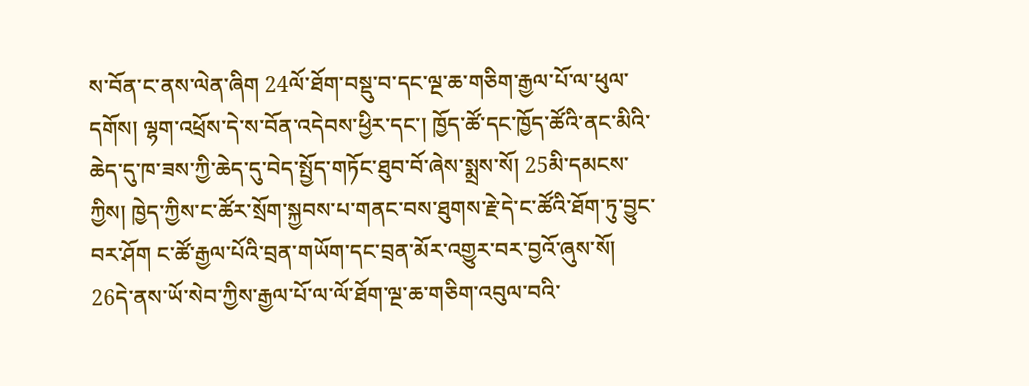ས་བོན་ང་ནས་ལེན་ཞིག 24ལོ་ཐོག་བསྡུ་བ་དང་ལྔ་ཆ་གཅིག་རྒྱལ་པོ་ལ་ཕུལ་དགོས། ལྷག་འཕྲོས་དེ་ས་བོན་འདེབས་ཕྱིར་དང་། ཁྱོད་ཚོ་དང་ཁྱོད་ཚོའི་ནང་མིའི་ཆེད་དུ་ཁ་ཟས་ཀྱི་ཆེད་དུ་བེད་སྤྱོད་གཏོང་ཐུབ་བོ་ཞེས་སྨྲས་སོ། 25མི་དམངས་ཀྱིས། ཁྱེད་ཀྱིས་ང་ཚོར་སྲོག་སྐྱབས་པ་གནང་བས་ཐུགས་རྗེ་དེ་ང་ཚོའི་ཐོག་ཏུ་བྱུང་བར་ཤོག ང་ཚོ་རྒྱལ་པོའི་བྲན་གཡོག་དང་བྲན་མོར་འགྱུར་བར་བྱའོ་ཞུས་སོ། 26དེ་ནས་ཡོ་སེབ་ཀྱིས་རྒྱལ་པོ་ལ་ལོ་ཐོག་ལྔ་ཆ་གཅིག་འབུལ་བའི་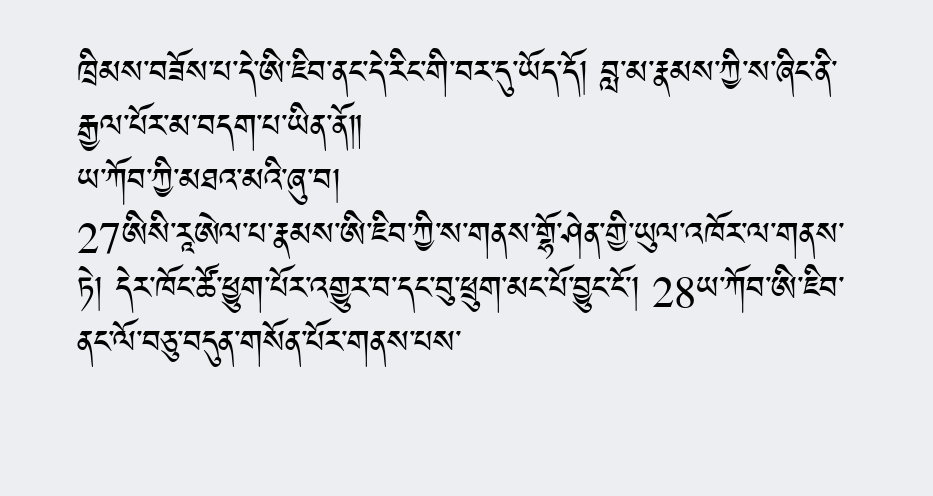ཁྲིམས་བཟོས་པ་དེ་ཨི་ཇིབ་ནང་དེ་རིང་གི་བར་དུ་ཡོད་དོ། བླ་མ་རྣམས་ཀྱི་ས་ཞིང་ནི་རྒྱལ་པོར་མ་བདག་པ་ཡིན་ནོ༎
ཡ་ཀོབ་ཀྱི་མཐའ་མའི་ཞུ་བ།
27ཨིསི་རཱཨེལ་པ་རྣམས་ཨི་ཇིབ་ཀྱི་ས་གནས་གྷོ་ཤེན་གྱི་ཡུལ་འཁོར་ལ་གནས་ཏེ། དེར་ཁོང་ཚོ་ཕྱུག་པོར་འགྱུར་བ་དང་བུ་ཕྲུག་མང་པོ་བྱུང་ངོ་། 28ཡ་ཀོབ་ཨི་ཇིབ་ནང་ལོ་བཅུ་བདུན་གསོན་པོར་གནས་པས་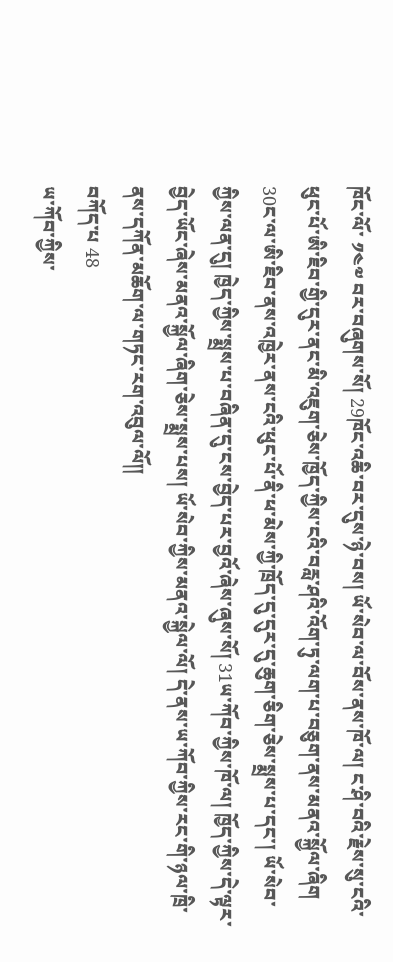ཁོང་ལོ་ ༡༤༧ བར་བཞུགས་སོ། 29ཁོང་འཆི་བར་དུས་ཉེ་བས། ཡོ་སེབ་ལ་བོས་ནས་ཁོ་ལ། ང་ཤི་བའི་རྗེས་སུ་ངའི་ཕུང་པོ་ཨི་ཇིབ་གྱི་དུར་ནང་མི་འཇུག་ཅེས་ཁྱོད་ཀྱིས་ངའི་བརླ་ཤའི་འོག་ཏུ་ལག་པ་བཅུག་ནས་མནའ་སྐྱོལ་ཞིག 30ང་ལ་ཨི་ཇིབ་ནས་འཁྱེར་ནས་ངའི་ཕུང་པོ་ནི་ཕ་མེས་ཀྱི་ཁྲོད་དུ་དུར་དུ་ཆུག་ཅིག་ཅེས་སྨྲས་པ་དང་། ཡོ་སེབ་ཀྱིས་ལན་དུ། ཁྱེད་ཀྱིས་སྨྲས་པ་བཞིན་དུ་ངས་བྱེད་པར་བྱའོ་ཞེས་ཞུས་སོ། 31ཡ་ཀོབ་ཀྱིས་ཁོ་ལ། ཁྱོད་ཀྱིས་དེ་ལྟར་བྱེད་ཡོང་ཞེས་མནའ་སྐྱོལ་ཞིག་ཅེས་སྨྲས་པས། ཡོ་སེབ་ཀྱིས་མནའ་སྐྱེལ་ལོ། དེ་ནས་ཡ་ཀོབ་ཀྱིས་རང་གི་ཉལ་ཁྲི་ནས་དཀོན་མཆོག་ལ་གཏང་རག་འབུལ་ལོ༎
བཀོད་པ 48
ཡ་ཀོབ་ཀྱིས་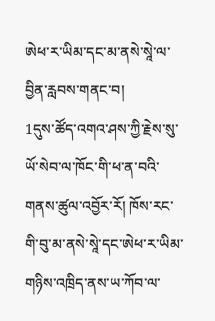ཨེཕ་ར་ཡིམ་དང་མ་ནསེ་སཱེ་ལ་བྱིན་རླབས་གནང་བ།
1དུས་ཚོད་འགའ་ཤས་ཀྱི་རྗེས་སུ་ཡོ་སེབ་ལ་ཁོང་གི་ཕ་ན་བའི་གནས་ཚུལ་འབྱོར་རོ། ཁོས་རང་གི་བུ་མ་ནསེ་སཱེ་དང་ཨེཕ་ར་ཡིམ་གཉིས་འཁྲིད་ནས་ཡ་ཀོབ་ལ་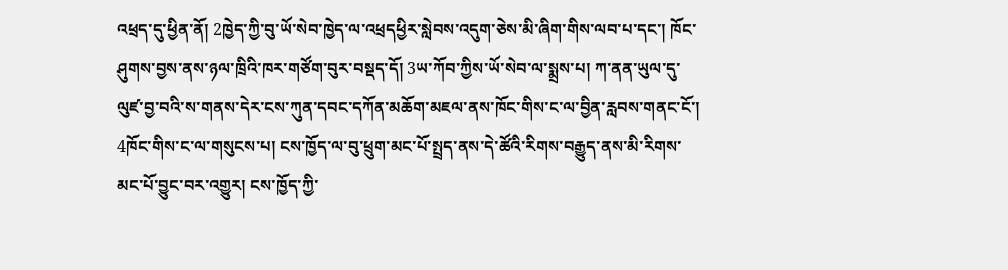འཕྲད་དུ་ཕྱིན་ནོ། 2ཁྱེད་ཀྱི་བུ་ཡོ་སེབ་ཁྱེད་ལ་འཕྲདཕྱིར་སླེབས་འདུག་ཅེས་མི་ཞིག་གིས་ལབ་པ་དང་། ཁོང་ཤུགས་བྱས་ནས་ཉལ་ཁྲིའི་ཁར་གཙོག་བུར་བསྡད་དོ། 3ཡ་ཀོབ་ཀྱིས་ཡོ་སེབ་ལ་སྨྲས་པ། ཀ་ནན་ཡུལ་དུ་ལུཛ་བྱ་བའི་ས་གནས་དེར་ངས་ཀུན་དབང་དཀོན་མཆོག་མཇལ་ནས་ཁོང་གིས་ང་ལ་བྱིན་རླབས་གནང་ངོ་། 4ཁོང་གིས་ང་ལ་གསུངས་པ། ངས་ཁྱོད་ལ་བུ་ཕྲུག་མང་པོ་སྤྲད་ནས་དེ་ཚོའི་རིགས་བརྒྱུད་ནས་མི་རིགས་མང་པོ་བྱུང་བར་འགྱུར། ངས་ཁྱོད་ཀྱི་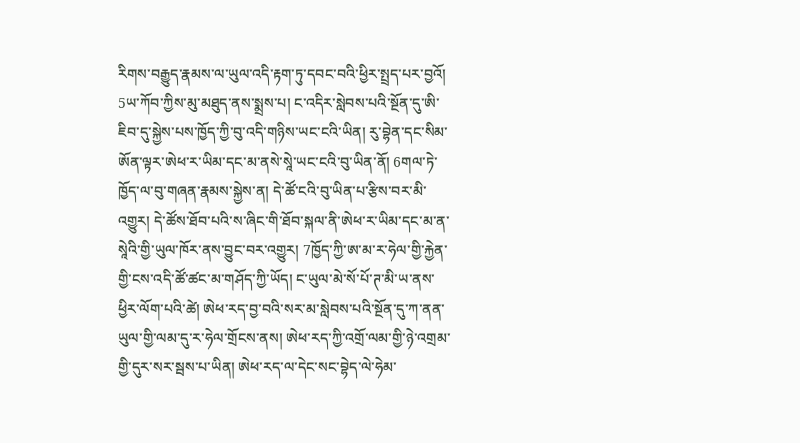རིགས་བརྒྱུད་རྣམས་ལ་ཡུལ་འདི་རྟག་ཏུ་དབང་བའི་ཕྱིར་སྤྲད་པར་བྱའོ། 5ཡ་ཀོབ་ཀྱིས་མུ་མཐུད་ནས་སྨྲས་པ། ང་འདིར་སླེབས་པའི་སྔོན་དུ་ཨི་ཇིབ་དུ་སྐྱེས་པས་ཁྱོད་ཀྱི་བུ་འདི་གཉིས་ཡང་ངའི་ཡིན། རུ་བྷེན་དང་སིམ་ཨོན་ལྟར་ཨེཕ་ར་ཡིམ་དང་མ་ནསེ་སཱེ་ཡང་ངའི་བུ་ཡིན་ནོ། 6གལ་ཏེ་ཁྱོད་ལ་བུ་གཞན་རྣམས་སྐྱེས་ན། དེ་ཚོ་ངའི་བུ་ཡིན་པ་རྩིས་བར་མི་འགྱུར། དེ་ཚོས་ཐོབ་པའི་ས་ཞིང་གི་ཐོབ་སྐལ་ནི་ཨེཕ་ར་ཡིམ་དང་མ་ན་སཱེའི་གྱི་ཡུལ་ཁོར་ནས་བྱུང་བར་འགྱུར། 7ཁྱོད་ཀྱི་ཨ་མ་ར་ཧེལ་གྱི་རྐྱེན་གྱི་ངས་འདི་ཚོ་ཚང་མ་གཤོད་ཀྱི་ཡོད། ང་ཡུལ་མེ་སོ་པོ་ཊ་མི་ཡ་ནས་ཕྱིར་ལོག་པའི་ཚེ། ཨེཕ་རད་བྱ་བའི་སར་མ་སླེབས་པའི་སྔོན་དུ་ཀ་ནན་ཡུལ་གྱི་ལམ་དུ་ར་ཧེལ་གྲོངས་ནས། ཨེཕ་རད་ཀྱི་འགྲོ་ལམ་གྱི་ཉེ་འགྲམ་གྱི་དུར་སར་སྦས་པ་ཡིན། ཨེཕ་རད་ལ་དེང་སང་བྷེད་ལེ་ཧེམ་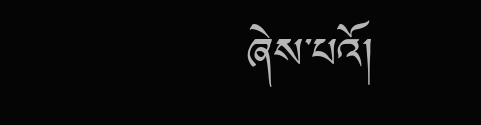ཞེས་པའོ།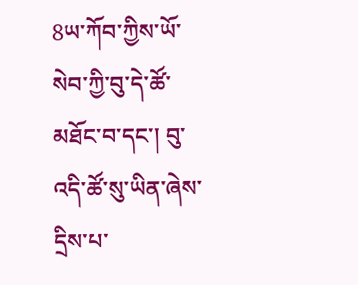8ཡ་ཀོབ་ཀྱིས་ཡོ་སེབ་ཀྱི་བུ་དེ་ཚོ་མཐོང་བ་དང་། བུ་འདི་ཚོ་སུ་ཡིན་ཞེས་དྲིས་པ་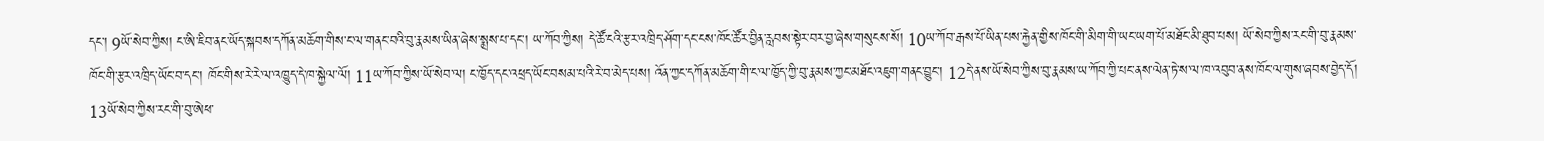དང་། 9ཡོ་སེབ་ཀྱིས། ང་ཨི་ཇིབ་ནང་ཡོད་སྐབས་དཀོན་མཆོག་གིས་ང་ལ་གནང་བའི་བུ་རྣམས་ཡིན་ཞེས་སྨྲས་པ་དང་། ཡ་ཀོབ་ཀྱིས། དེ་ཚོ་ངའི་རྩར་འཁྲིད་ཤོག་དང་ངས་ཁོང་ཚོར་བྱིན་རླབས་སྟེར་བར་བྱ་ཞེས་གསུངས་སོ། 10ཡ་ཀོབ་རྒས་པོ་ཡིན་པས་རྐྱེན་གྱིས་ཁོང་གི་མིག་གི་ཡང་ཡག་པོ་མཐོང་མི་ཐུབ་པས། ཡོ་སེབ་ཀྱིས་རང་གི་བུ་རྣམས་ཁོང་གི་རྩར་འཁྲིད་ཡོང་བ་དང་། ཁོང་གིས་རེ་རེ་ལ་འཁྱུད་དེ་ཁ་སྐྱེལ་ལོ། 11ཡ་ཀོབ་ཀྱིས་ཡོ་སེབ་ལ། ང་ཁྱོད་དང་འཕྲད་ཡོང་བསམ་པའི་རེ་བ་མེད་པས། འོན་ཀྱང་དཀོན་མཆོག་གི་ང་ལ་ཁྱོད་ཀྱི་བུ་རྣམས་ཀྱང་མཐོང་འཇུག་གནང་བྱུང་། 12དེ་ནས་ཡོ་སེབ་ཀྱིས་བུ་རྣམས་ཡ་ཀོབ་ཀྱི་པང་ནས་ལེན་ཏེ་ས་ལ་ཁ་འབུབ་ནས་ཁོང་ལ་གུས་ཞབས་བྱེད་དོ། 13ཡོ་སེབ་ཀྱིས་རང་གི་བུ་ཨེཕ་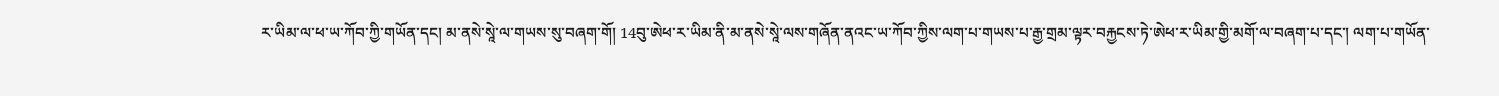ར་ཡིམ་ལ་ཕ་ཡ་ཀོབ་ཀྱི་གཡོན་དང། མ་ནསེ་སཱེ་ལ་གཡས་སུ་བཞག་གོ། 14བུ་ཨེཕ་ར་ཡིམ་ནི་མ་ནསེ་སཱེ་ལས་གཞོན་ནའང་ཡ་ཀོབ་ཀྱིས་ལག་པ་གཡས་པ་རྒྱ་གྲམ་ལྟར་བརྐྱངས་ཏེ་ཨེཕ་ར་ཡིམ་གྱི་མགོ་ལ་བཞག་པ་དང་། ལག་པ་གཡོན་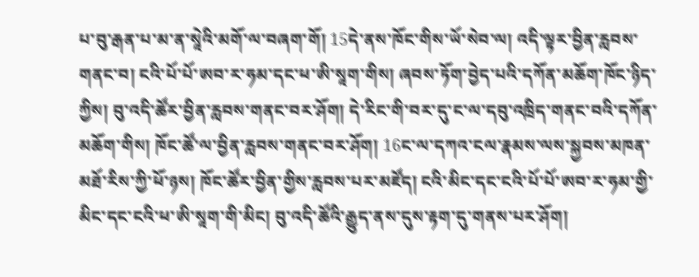པ་བུ་རྒན་པ་མ་ན་སཱེའི་མགོ་ལ་བཞག་གོ། 15དེ་ནས་ཁོང་གིས་ཡོ་སེབ་ལ། འདི་ལྟར་བྱིན་རླབས་གནང་བ། ངའི་པོ་པོ་ཨབ་ར་ཧམ་དང་ཕ་ཨི་སཱག་གིས། ཞབས་ཏོག་བྱེད་པའི་དཀོན་མཆོག་ཁོང་ཉིད་ཀྱིས། བུ་འདི་ཚོར་བྱིན་རླབས་གནང་བར་ཤོག། དེ་རིང་གི་བར་དུ་ང་ལ་དབུ་འཁྲིད་གནང་བའི་དཀོན་མཆོག་གིས། ཁོང་ཚོ་ལ་བྱིན་རླབས་གནང་བར་ཤོག། 16ང་ལ་དཀའ་ངལ་རྣམས་ལས་སྐྱབས་མཁན་མཐོ་རིས་ཀྱི་ཕོ་ཉས། ཁོང་ཚོར་བྱིན་གྱིས་རླབས་པར་མཛོད། ངའི་མིང་དང་ངའི་པོ་པོ་ཨབ་ར་ཧམ་གྱི་མིང་དང་ངའི་ཕ་ཨི་སཱག་གི་མིང། བུ་འདི་ཚོའི་རྒྱུད་ནས་དུས་རྟག་དུ་གནས་པར་ཤོག།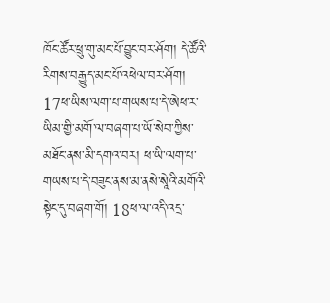ཁོང་ཚོར་ཕྲུ་གུ་མང་པོ་བྱུང་བར་ཤོག། དེ་ཚོའི་རིགས་བརྒྱུད་མང་པོ་འཕེལ་བར་ཤོག། 17ཕ་ཡིས་ལག་པ་གཡས་པ་དེ་ཨེཕ་ར་ཡིམ་གྱི་མགོ་ལ་བཞག་པ་ཡོ་སེབ་ཀྱིས་མཐོང་ནས་མི་དགའ་བར། ཕ་ཡི་ལག་པ་གཡས་པ་དེ་བཟུང་ནས་མ་ནསེ་སཱེའི་མགོའི་སྟེང་དུ་བཞག་གོ། 18ཕ་ལ་འདི་འདྲ་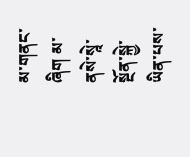མ་གནང་ཞིག མ་ནསེ་སཱེ་སྔོན་སྐྱེ་ཡིན་པས་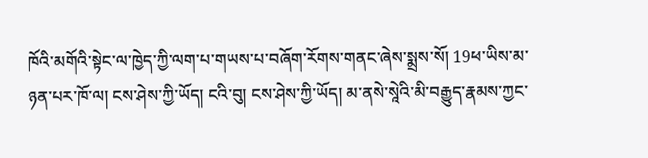ཁོའི་མགོའི་སྟེང་ལ་ཁྱེད་ཀྱི་ལག་པ་གཡས་པ་བཞོག་རོགས་གནང་ཞེས་སྨྲས་སོ། 19ཕ་ཡིས་མ་ཉན་པར་ཁོ་ལ། ངས་ཤེས་ཀྱི་ཡོད། ངའི་བུ། ངས་ཤེས་ཀྱི་ཡོད། མ་ནསེ་སཱེའི་མི་བརྒྱུད་རྣམས་ཀྱང་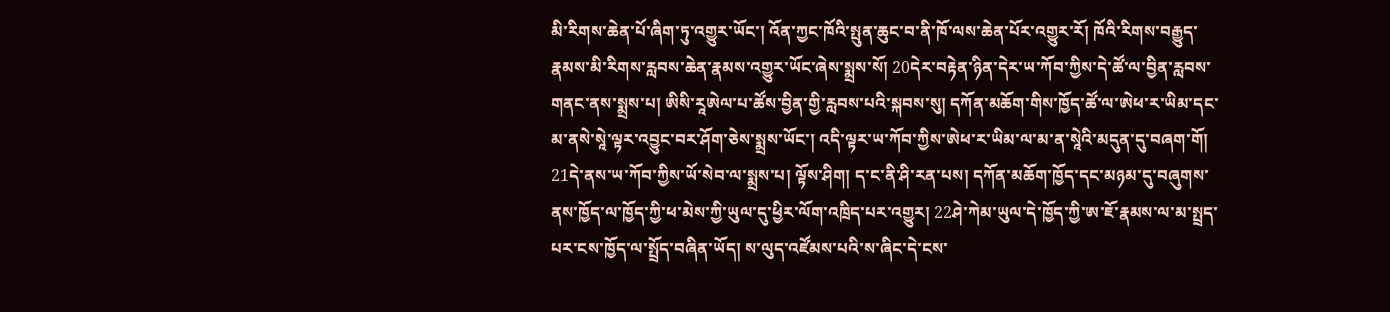མི་རིགས་ཆེན་པོ་ཞིག་ཏུ་འགྱུར་ཡོང་། འོན་ཀྱང་ཁོའི་སྤུན་ཆུང་བ་ནི་ཁོ་ལས་ཆེན་པོར་འགྱུར་རོ། ཁོའི་རིགས་བརྒྱུད་རྣམས་མི་རིགས་རླབས་ཆེན་རྣམས་འགྱུར་ཡོང་ཞེས་སྨྲས་སོ། 20དེར་བརྟེན་ཉིན་དེར་ཡ་ཀོབ་ཀྱིས་དེ་ཚོ་ལ་བྱིན་རླབས་གནང་ནས་སྨྲས་པ། ཨིསི་རཱཨེལ་པ་ཚོས་བྱིན་གྱི་རླབས་པའི་སྐབས་སུ། དཀོན་མཆོག་གིས་ཁྱོད་ཚོ་ལ་ཨེཕ་ར་ཡིམ་དང་མ་ནསེ་སཱེ་ལྟར་འབྱུང་བར་ཤོག་ཅེས་སྨྲས་ཡོང་། འདི་ལྟར་ཡ་ཀོབ་ཀྱིས་ཨེཕ་ར་ཡིམ་ལ་མ་ན་སཱེའི་མདུན་དུ་བཞག་གོ། 21དེ་ནས་ཡ་ཀོབ་ཀྱིས་ཡོ་སེབ་ལ་སྨྲས་པ། ལྟོས་ཤིག། ད་ང་ནི་ཤི་རན་པས། དཀོན་མཆོག་ཁྱོད་དང་མཉམ་དུ་བཞུགས་ནས་ཁྱོད་ལ་ཁྱོད་ཀྱི་ཕ་མེས་ཀྱི་ཡུལ་དུ་ཕྱིར་ལོག་འཁྲིད་པར་འགྱུར། 22ཤེ་ཀེམ་ཡུལ་དེ་ཁྱོད་ཀྱི་ཨ་ཇོ་རྣམས་ལ་མ་སྤྲད་པར་ངས་ཁྱོད་ལ་སྤྲོད་བཞིན་ཡོད། ས་ལུད་འཛོམས་པའི་ས་ཞིང་དེ་ངས་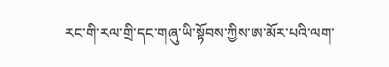རང་གི་རལ་གྲི་དང་གཞུ་ཡི་སྟོབས་ཀྱིས་ཨ་མོར་པའི་ལག་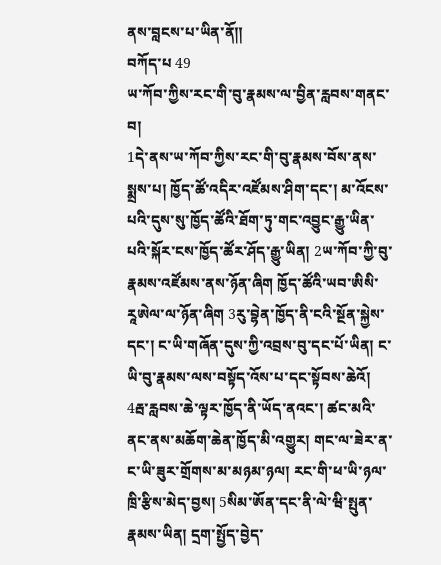ནས་བླངས་པ་ཡིན་ནོ༎
བཀོད་པ 49
ཡ་ཀོབ་ཀྱིས་རང་གི་བུ་རྣམས་ལ་བྱིན་རླབས་གནང་བ།
1དེ་ནས་ཡ་ཀོབ་ཀྱིས་རང་གི་བུ་རྣམས་བོས་ནས་སྨྲས་པ། ཁྱོད་ཚོ་འདིར་འཛོམས་ཤིག་དང་། མ་འོངས་པའི་དུས་སུ་ཁྱོད་ཚོའི་ཐོག་ཏུ་གང་འབྱུང་རྒྱུ་ཡིན་པའི་སྐོར་ངས་ཁྱོད་ཚོར་ཤོད་རྒྱུ་ཡིན། 2ཡ་ཀོབ་ཀྱི་བུ་རྣམས་འཛོམས་ནས་ཉོན་ཞིག ཁྱོད་ཚོའི་ཡབ་ཨིསི་རཱཨེལ་ལ་ཉོན་ཞིག 3རུ་བྷེན་ཁྱོད་ནི་ངའི་སྔོན་སྐྱེས་དང་། ང་ཡི་གཞོན་དུས་ཀྱི་འབྲས་བུ་དང་པོ་ཡིན། ང་ཡི་བུ་རྣམས་ལས་བསྟོད་འོས་པ་དང་སྟོབས་ཆེའོ། 4རྦ་རླབས་ཆེ་ལྟར་ཁྱོད་ནི་ཡོད་ནའང་། ཚང་མའི་ནང་ནས་མཆོག་ཆེན་ཁྱོད་མི་འགྱུར། གང་ལ་ཟེར་ན་ང་ཡི་ཟུར་གྲོགས་མ་མཉམ་ཉལ། རང་གི་ཕ་ཡི་ཉལ་ཁྲི་རྩིས་མེད་བྱས། 5སིམ་ཨོན་དང་ནི་ལེ་ཝི་སྤུན་རྣམས་ཡིན། དྲག་སྤྱོད་བྱེད་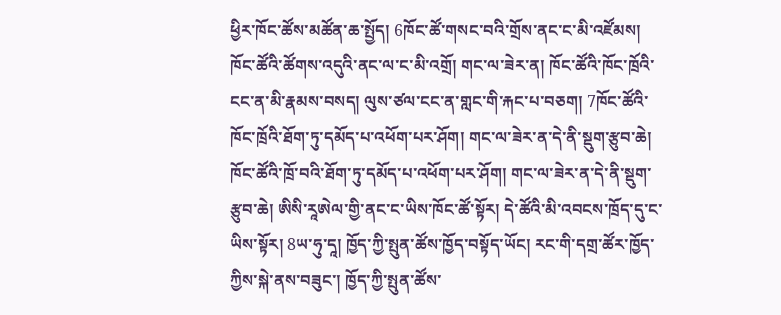ཕྱིར་ཁོང་ཚོས་མཚོན་ཆ་སྤྱོད། 6ཁོང་ཚོ་གསང་བའི་གྲོས་ནང་ང་མི་འཛོམས། ཁོང་ཚོའི་ཚོགས་འདུའི་ནང་ལ་ང་མི་འགྲོ། གང་ལ་ཟེར་ན། ཁོང་ཚོའི་ཁོང་ཁྲོའི་ངང་ན་མི་རྣམས་བསད། ལུས་ཙལ་ངང་ན་གླང་གི་རྐང་པ་བཅག། 7ཁོང་ཚོའི་ཁོང་ཁྲོའི་ཐོག་ཏུ་དམོད་པ་འཕོག་པར་ཤོག། གང་ལ་ཟེར་ན་དེ་ནི་སྡུག་རྩུབ་ཆེ། ཁོང་ཚོའི་ཁྲོ་བའི་ཐོག་ཏུ་དམོད་པ་འཕོག་པར་ཤོག། གང་ལ་ཟེར་ན་དེ་ནི་སྡུག་རྩུབ་ཆེ། ཨིསི་རཱཨེལ་གྱི་ནང་ང་ཡིས་ཁོང་ཚོ་སྟོར། དེ་ཚོའི་མི་འབངས་ཁྲོད་དུ་ང་ཡིས་སྟོར། 8ཡ་ཧུ་དཱ། ཁྱོད་ཀྱི་སྤུན་ཚོས་ཁྱོད་བསྟོད་ཡོང། རང་གི་དགྲ་ཚོར་ཁྱོད་ཀྱིས་སྐེ་ནས་བཟུང་། ཁྱོད་ཀྱི་སྤུན་ཚོས་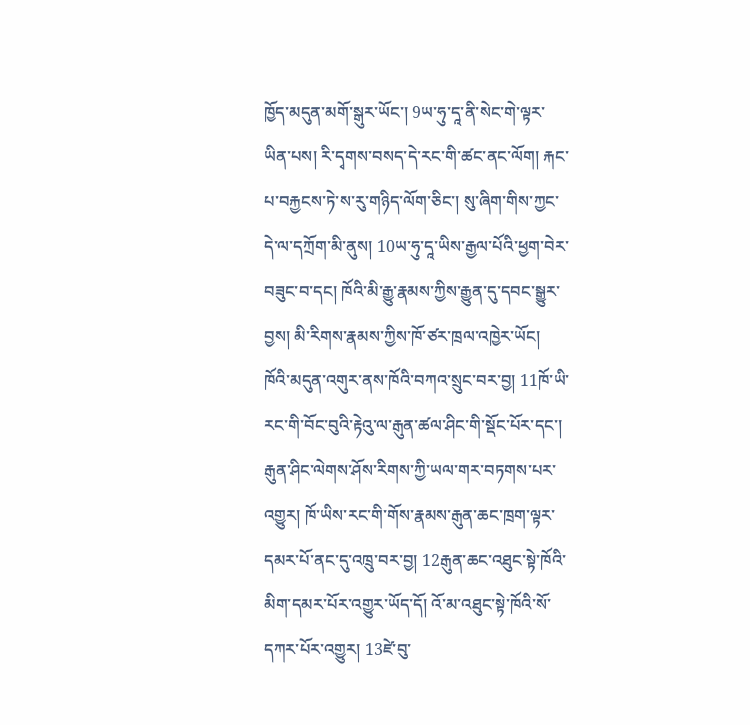ཁྱོད་མདུན་མགོ་སྒུར་ཡོང་། 9ཡ་ཧུ་དཱ་ནི་སེང་གེ་ལྟར་ཡིན་པས། རི་དྭགས་བསད་དེ་རང་གི་ཚང་ནང་ལོག། རྐང་པ་བརྐྱངས་ཏེ་ས་རུ་གཉིད་ལོག་ཅིང་། སུ་ཞིག་གིས་ཀྱང་དེ་ལ་དཀྲོག་མི་ནུས། 10ཡ་ཧུ་དཱ་ཡིས་རྒྱལ་པོའི་ཕྱག་བེར་བཟུང་བ་དང། ཁོའི་མི་རྒྱུ་རྣམས་ཀྱིས་རྒྱུན་དུ་དབང་སྒྱུར་བྱས། མི་རིགས་རྣམས་ཀྱིས་ཁོ་ཙར་ཁྲལ་འཁྱེར་ཡོང། ཁོའི་མདུན་འགུར་ནས་ཁོའི་བཀའ་སྲུང་བར་བྱ། 11ཁོ་ཡི་རང་གི་བོང་བུའི་རྟེའུ་ལ་རྒུན་ཚལ་ཤིང་གི་སྡོང་པོར་དང་། རྒུན་ཤིང་ལེགས་ཤོས་རིགས་ཀྱི་ཡལ་གར་བཏགས་པར་འགྱུར། ཁོ་ཡིས་རང་གི་གོས་རྣམས་རྒུན་ཆང་ཁྲག་ལྟར་དམར་པོ་ནང་དུ་འཁྲུ་བར་བྱ། 12རྒུན་ཆང་འཐུང་སྟེ་ཁོའི་མིག་དམར་པོར་འགྱུར་ཡོད་དོ། འོ་མ་འཐུང་སྟེ་ཁོའི་སོ་དཀར་པོར་འགྱུར། 13ཛེ་བུ་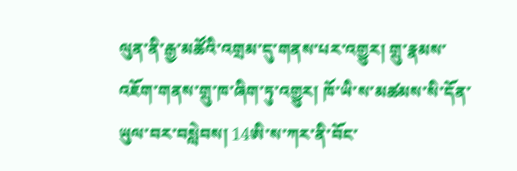ལུན་ནི་རྒྱ་མཚོའི་འགྲམ་དུ་གནས་པར་འགྱུར། གྲུ་རྣམས་འཇོག་གནས་གྲུ་ཁ་ཞིག་ཏུ་འགྱུར། ཁོ་ཡི་ས་མཚམས་སི་དོན་ཡུལ་བར་བསླེབས། 14ཨི་ས་ཀར་ནི་བོང་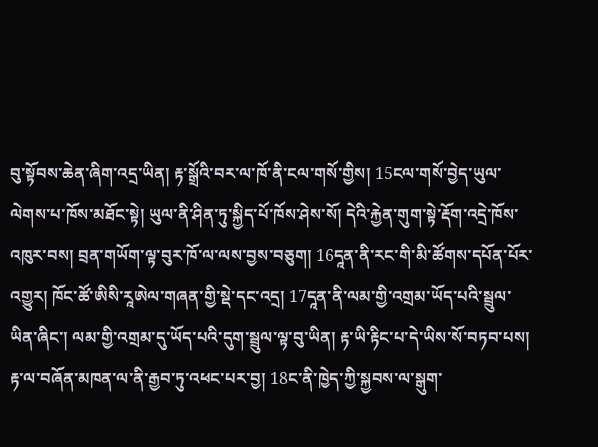བུ་སྟོབས་ཆེན་ཞིག་འདྲ་ཡིན། རྟ་སྒྲོའི་བར་ལ་ཁོ་ནི་ངལ་གསོ་གྱིས། 15ངལ་གསོ་བྱེད་ཡུལ་ལེགས་པ་ཁོས་མཐོང་སྟེ། ཡུལ་ནི་ཤིན་ཏུ་སྐྱིད་པོ་ཁོས་ཤེས་སོ། དེའི་རྐྱེན་གུག་སྟེ་རྡོག་འདྲེ་ཁོས་འཁུར་བས། བྲན་གཡོག་ལྟ་བུར་ཁོ་ལ་ལས་བྱས་བཅུག། 16དཱན་ནི་རང་གི་མི་ཚོགས་དཔོན་པོར་འགྱུར། ཁོང་ཚོ་ཨིསི་རཱཨེལ་གཞན་གྱི་སྡེ་དང་འདྲ། 17དཱན་ནི་ལམ་གྱི་འགྲམ་ཡོད་པའི་སྦྲུལ་ཡིན་ཞིང་། ལམ་གྱི་འགྲམ་དུ་ཡོད་པའི་དུག་སྦྲུལ་ལྟ་བུ་ཡིན། རྟ་ཡི་རྟིང་པ་དེ་ཡིས་སོ་བཏབ་པས། རྟ་ལ་བཞོན་མཁན་ལ་ནི་རྒྱབ་ཏུ་འཕང་པར་བྱ། 18ང་ནི་ཁྱེད་ཀྱི་སྐྱབས་ལ་སྒུག་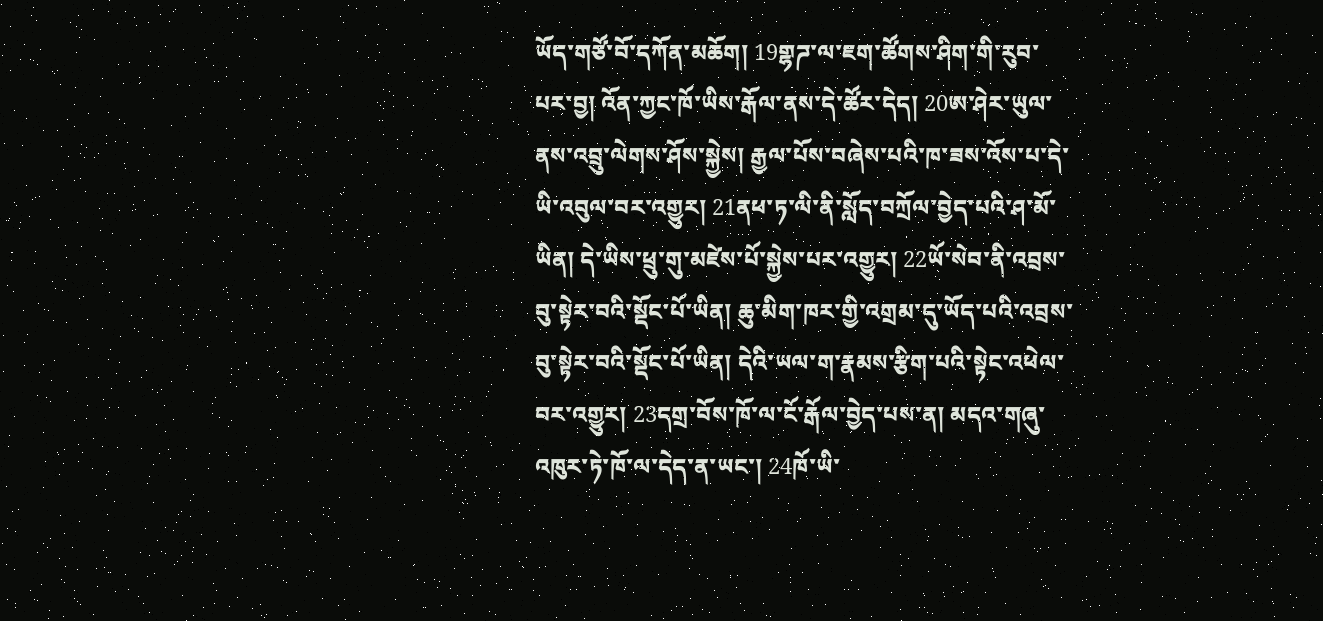ཡོད་གཙོ་བོ་དཀོན་མཆོག། 19གྷཌ་ལ་ཇག་ཚོགས་ཤིག་གི་རུབ་པར་བྱ། འོན་ཀྱང་ཁོ་ཡིས་རྒོལ་ནས་དེ་ཚོར་དེད། 20ཨ་ཤེར་ཡུལ་ནས་འབྲུ་ལེགས་ཤོས་སྐྱེས། རྒྱལ་པོས་བཞེས་པའི་ཁ་ཟས་འོས་པ་དེ་ཡི་འབུལ་བར་འགྱུར། 21ནཕ་ཏ་ལི་ནི་སློད་བཀྲོལ་བྱེད་པའི་ཤ་མོ་ཡིན། དེ་ཡིས་ཕྲུ་གུ་མཛེས་པོ་སྐྱེས་པར་འགྱུར། 22ཡོ་སེབ་ནི་འབྲས་བུ་སྟེར་བའི་སྡོང་པོ་ཡིན། ཆུ་མིག་ཁར་གྱི་འགྲམ་དུ་ཡོད་པའི་འབྲས་བུ་སྟེར་བའི་སྡོང་པོ་ཡིན། དེའི་ཡལ་ག་རྣམས་རྩིག་པའི་སྟེང་འཕེལ་བར་འགྱུར། 23དགྲ་བོས་ཁོ་ལ་ངོ་རྒོལ་བྱེད་པས་ན། མདའ་གཞུ་འཁུར་ཏེ་ཁོ་ལ་དེད་ན་ཡང་། 24ཁོ་ཡི་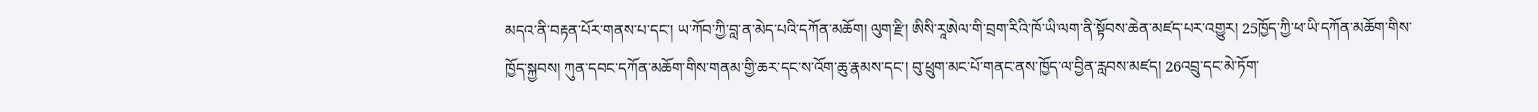མདའ་ནི་བརྟན་པོར་གནས་པ་དང་། ཡ་ཀོབ་ཀྱི་བླ་ན་མེད་པའི་དཀོན་མཆོག། ལུག་རྫི། ཨིསི་རཱཨེལ་གི་བྲག་རིའི་ཁོ་ཡི་ལག་ནི་སྟོབས་ཆེན་མཛད་པར་འགྱུར། 25ཁྱོད་ཀྱི་ཕ་ཡི་དཀོན་མཆོག་གིས་ཁྱོད་སྐྱབས། ཀུན་དབང་དཀོན་མཆོག་གིས་གནམ་གྱི་ཆར་དང་ས་འོག་ཆུ་རྣམས་དང་། བུ་ཕྲུག་མང་པོ་གནང་ནས་ཁྱོད་ལ་བྱིན་རླབས་མཛད། 26འབྲུ་དང་མེ་ཏོག་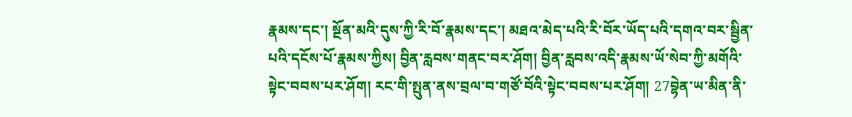རྣམས་དང་། སྔོན་མའི་དུས་ཀྱི་རི་བོ་རྣམས་དང་། མཐའ་མེད་པའི་རི་བོར་ཡོད་པའི་དགའ་བར་སྦྱིན་པའི་དངོས་པོ་རྣམས་ཀྱིས། བྱིན་རླབས་གནང་བར་ཤོག། བྱིན་རླབས་འདི་རྣམས་ཡོ་སེབ་ཀྱི་མགོའི་སྟེང་བབས་པར་ཤོག། རང་གི་སྤུན་ནས་བྲལ་བ་གཙོ་བོའི་སྟེང་བབས་པར་ཤོག། 27བྷེན་ཡ་མིན་ནི་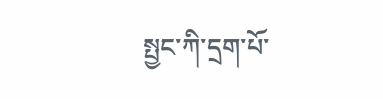སྤྱང་ཀི་དྲག་པོ་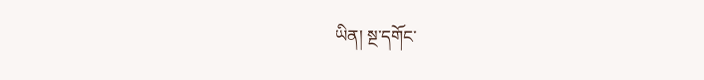ཡིན། སྔ་དགོང་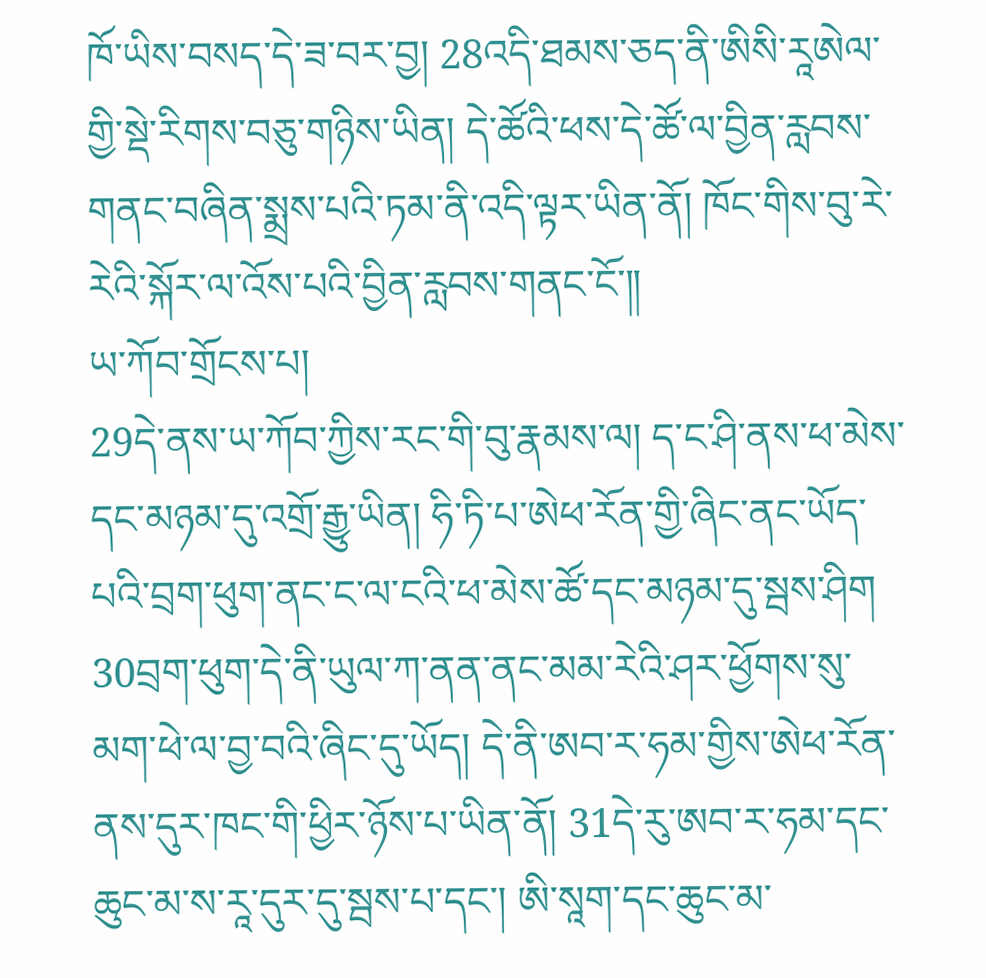ཁོ་ཡིས་བསད་དེ་ཟ་བར་བྱ། 28འདི་ཐམས་ཅད་ནི་ཨིསི་རཱཨེལ་གྱི་སྡེ་རིགས་བཅུ་གཉིས་ཡིན། དེ་ཚོའི་ཕས་དེ་ཚོ་ལ་བྱིན་རླབས་གནང་བཞིན་སྨྲས་པའི་ཏམ་ནི་འདི་ལྟར་ཡིན་ནོ། ཁོང་གིས་བུ་རེ་རེའི་སྐོར་ལ་འོས་པའི་བྱིན་རླབས་གནང་ངོ་༎
ཡ་ཀོབ་གྲོངས་པ།
29དེ་ནས་ཡ་ཀོབ་ཀྱིས་རང་གི་བུ་རྣམས་ལ། ད་ང་ཤི་ནས་ཕ་མེས་དང་མཉམ་དུ་འགྲོ་རྒྱུ་ཡིན། ཧི་ཏི་པ་ཨེཕ་རོན་གྱི་ཞིང་ནང་ཡོད་པའི་བྲག་ཕུག་ནང་ང་ལ་ངའི་ཕ་མེས་ཚོ་དང་མཉམ་དུ་སྦས་ཤིག 30བྲག་ཕུག་དེ་ནི་ཡུལ་ཀ་ནན་ནང་མམ་རེའི་ཤར་ཕྱོགས་སུ་མག་ཕེ་ལ་བྱ་བའི་ཞིང་དུ་ཡོད། དེ་ནི་ཨབ་ར་ཧམ་གྱིས་ཨེཕ་རོན་ནས་དུར་ཁང་གི་ཕྱིར་ཉོས་པ་ཡིན་ནོ། 31དེ་རུ་ཨབ་ར་ཧམ་དང་ཆུང་མ་ས་རཱ་དུར་དུ་སྦས་པ་དང་། ཨི་སཱག་དང་ཆུང་མ་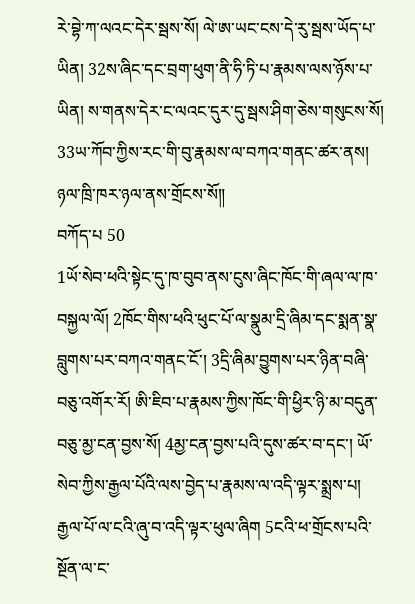རེ་བྷེ་ཀ་ལའང་དེར་སྦས་སོ། ལེ་ཨ་ཡང་ངས་དེ་རུ་སྦས་ཡོད་པ་ཡིན། 32ས་ཞིང་དང་བྲག་ཕུག་ནི་ཧི་ཏི་པ་རྣམས་ལས་ཉོས་པ་ཡིན། ས་གནས་དེར་ང་ལའང་དུར་དུ་སྦས་ཤིག་ཅེས་གསུངས་སོ། 33ཡ་ཀོབ་ཀྱིས་རང་གི་བུ་རྣམས་ལ་བཀའ་གནང་ཚར་ནས། ཉལ་ཁྲི་ཁར་ཉལ་ནས་གྲོངས་སོ༎
བཀོད་པ 50
1ཡོ་སེབ་ཕའི་སྟེང་དུ་ཁ་བུབ་ནས་ངུས་ཞིང་ཁོང་གི་ཞལ་ལ་ཁ་བསྐྱལ་ལོ། 2ཁོང་གིས་ཕའི་ཕུང་པོ་ལ་སྣུམ་དྲི་ཞིམ་དང་སྨན་སྣ་བླུགས་པར་བཀའ་གནང་ངོ་། 3དྲི་ཞིམ་བྱུགས་པར་ཉིན་བཞི་བཅུ་འགོར་རོ། ཨི་ཇིབ་པ་རྣམས་ཀྱིས་ཁོང་གི་ཕྱིར་ཉི་མ་བདུན་བཅུ་མྱ་ངན་བྱས་སོ། 4མྱ་ངན་བྱས་པའི་དུས་ཚར་བ་དང་། ཡོ་སེབ་ཀྱིས་རྒྱལ་པོའི་ལས་བྱེད་པ་རྣམས་ལ་འདི་ལྟར་སྨྲས་པ། རྒྱལ་པོ་ལ་ངའི་ཞུ་བ་འདི་ལྟར་ཕུལ་ཞིག 5ངའི་ཕ་གྲོངས་པའི་སྔོན་ལ་ང་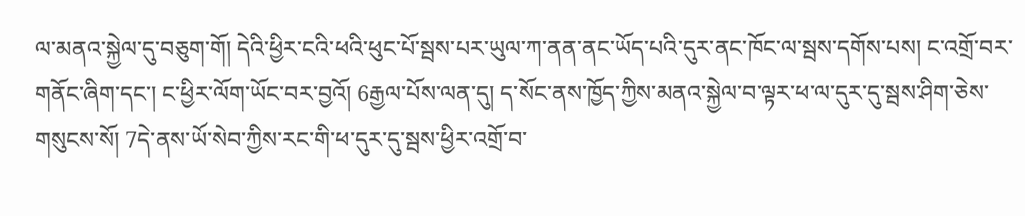ལ་མནའ་སྐྱེལ་དུ་བཅུག་གོ། དེའི་ཕྱིར་ངའི་ཕའི་ཕུང་པོ་སྦས་པར་ཡུལ་ཀ་ནན་ནང་ཡོད་པའི་དུར་ནང་ཁོང་ལ་སྦས་དགོས་པས། ང་འགྲོ་བར་གནོང་ཞིག་དང་། ང་ཕྱིར་ལོག་ཡོང་བར་བྱའོ། 6རྒྱལ་པོས་ལན་དུ། ད་སོང་ནས་ཁྱོད་ཀྱིས་མནའ་སྐྱེལ་བ་ལྟར་ཕ་ལ་དུར་དུ་སྦས་ཤིག་ཅེས་གསུངས་སོ། 7དེ་ནས་ཡོ་སེབ་ཀྱིས་རང་གི་ཕ་དུར་དུ་སྦས་ཕྱིར་འགྲོ་བ་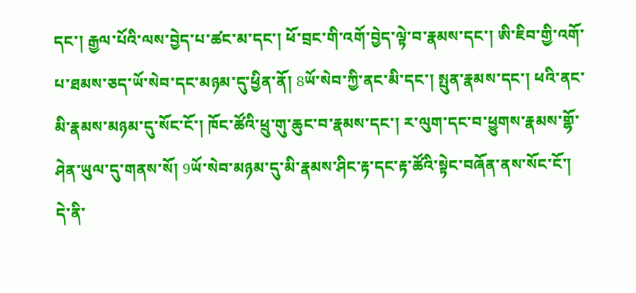དང་། རྒྱལ་པོའི་ལས་བྱེད་པ་ཚང་མ་དང་། ཕོ་བྲང་གི་འགོ་བྱེད་ལྟེ་བ་རྣམས་དང་། ཨི་ཇིབ་གྱི་འགོ་པ་ཐམས་ཅད་ཡོ་སེབ་དང་མཉམ་དུ་ཕྱིན་ནོ། 8ཡོ་སེབ་ཀྱི་ནང་མི་དང་། སྤུན་རྣམས་དང་། ཕའི་ནང་མི་རྣམས་མཉམ་དུ་སོང་ངོ་། ཁོང་ཚོའི་ཕྲུ་གུ་ཆུང་བ་རྣམས་དང་། ར་ལུག་དང་བ་ཕྱུགས་རྣམས་གྷོ་ཤེན་ཡུལ་དུ་གནས་སོ། 9ཡོ་སེབ་མཉམ་དུ་མི་རྣམས་ཤིང་རྟ་དང་རྟ་ཚོའི་སྟེང་བཞོན་ནས་སོང་ངོ་། དེ་ནི་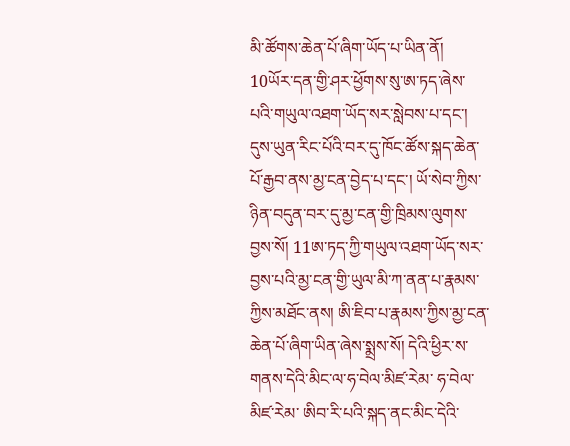མི་ཚོགས་ཆེན་པོ་ཞིག་ཡོད་པ་ཡིན་ནོ། 10ཡོར་དན་གྱི་ཤར་ཕྱོགས་སུ་ཨ་ཏད་ཞེས་པའི་གཡུལ་འཐག་ཡོད་སར་སླེབས་པ་དང་། དུས་ཡུན་རིང་པོའི་བར་དུ་ཁོང་ཚོས་སྐད་ཆེན་པོ་རྒྱབ་ནས་མྱ་ངན་བྱེད་པ་དང་། ཡོ་སེབ་ཀྱིས་ཉིན་བདུན་བར་དུ་མྱ་ངན་གྱི་ཁྲིམས་ལུགས་བྱས་སོ། 11ཨ་ཏད་ཀྱི་གཡུལ་འཐག་ཡོད་སར་བྱས་པའི་མྱ་ངན་གྱི་ཡུལ་མི་ཀ་ནན་པ་རྣམས་ཀྱིས་མཐོང་ནས། ཨི་ཇིབ་པ་རྣམས་ཀྱིས་མྱ་ངན་ཆེན་པོ་ཞིག་ཡིན་ཞེས་སྨྲས་སོ། དེའི་ཕྱིར་ས་གནས་དེའི་མིང་ལ་ཧ་བེལ་མིཛ་རེམ་ ཧ་བེལ་མིཛ་རེམ་ ཨིབ་རི་པའི་སྐད་ནང་མིང་དེའི་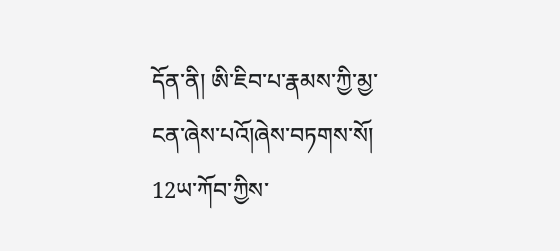དོན་ནི། ཨི་ཇིབ་པ་རྣམས་ཀྱི་མྱ་ངན་ཞེས་པའོ།ཞེས་བཏགས་སོ། 12ཡ་ཀོབ་ཀྱིས་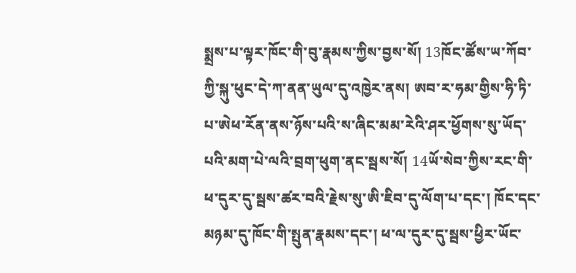སྨྲས་པ་ལྟར་ཁོང་གི་བུ་རྣམས་ཀྱིས་བྱས་སོ། 13ཁོང་ཚོས་ཡ་ཀོབ་ཀྱི་སྐུ་ཕུང་དེ་ཀ་ནན་ཡུལ་དུ་འཁྱེར་ནས། ཨབ་ར་ཧམ་གྱིས་ཧི་ཏི་པ་ཨེཕ་རོན་ནས་ཉོས་པའི་ས་ཞིང་མམ་རེའི་ཤར་ཕྱོགས་སུ་ཡོད་པའི་མག་པེ་ལའི་བྲག་ཕུག་ནང་སྦས་སོ། 14ཡོ་སེབ་ཀྱིས་རང་གི་ཕ་དུར་དུ་སྦས་ཚར་བའི་རྗེས་སུ་ཨི་ཇིབ་དུ་ལོག་པ་དང་། ཁོང་དང་མཉམ་དུ་ཁོང་གི་སྤུན་རྣམས་དང་། ཕ་ལ་དུར་དུ་སྦས་ཕྱིར་ཡོང་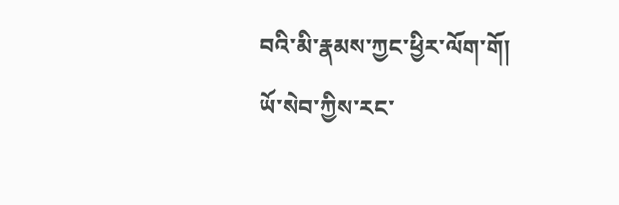བའི་མི་རྣམས་ཀྱང་ཕྱིར་ལོག་གོ།
ཡོ་སེབ་ཀྱིས་རང་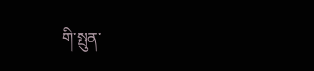གི་སྤུན་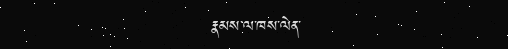རྣམས་ལ་ཁས་ལེན་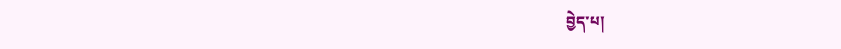བྱེད་པ།